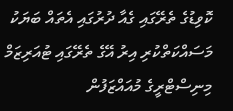ކޮވިޑުގެ ތެރޭގައި ގެއާ ދުރުގައި އެތައް ބަޔަކު މަސައްކަތްކުރި އިރު އޭގެ ތެރޭގައި ޓުއަރިޒަމް މިނިސްޓްރީގެ މުއައްޒަފުން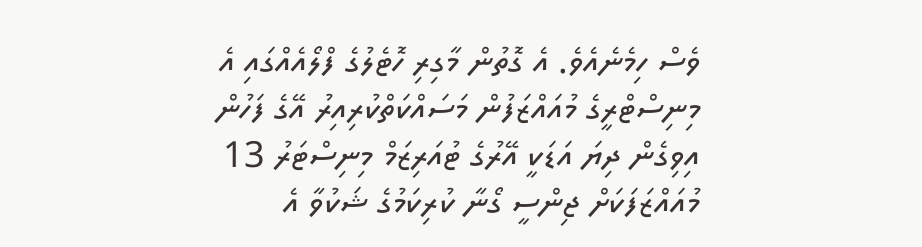ވެސް ހިމެނެއެވެ. އެ ގޮތުން މާގިރި ހޮޓެލުގެ ފްލޯއެއްގައި އެ މިނިސްޓްރީގެ މުއައްޒަފުން މަސައްކަތްކުރިއިރު އޭގެ ފަހުން އިވިގެން ދިޔަ އަޑަކީ އޭރުގެ ޓުއަރިޒަމް މިނިސްޓަރު 13 މުއައްޒަފަކަށް ޖިންސީ ގޯނާ ކުރިކަމުގެ ޝަކުވާ އެ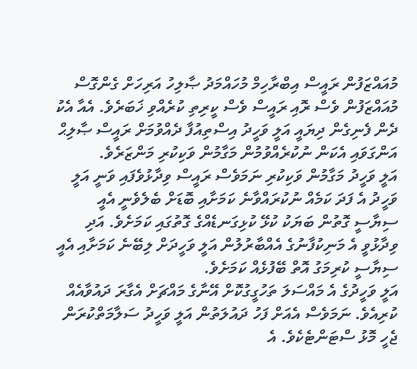މުއައްޒަފުން ރައީސް އިބްރާހިމް މުހައްމަދު ޞާލިހު އަރިހަށް ގެންގޮސް މުއައްޒަފުން ވެސް ރޮއި ރައީސް ވެސް ކީރިތި ކުރެއްވި ޚަބަރެވެ. އެއާ އެކު ދެން ފެނިގެން ދިޔައީ އަލީ ވަހީދު އިސްތިއުފާ ދެއްވުމަށް ރައީސް ޞާލިޙް އަންގަވައި އެކަން ނުކުރެއްވުމުން މަގާމުން ވަކިކުރި މަންޒަރެވެ.
އަލީ ވަހީދު މަގާމުން ވަކިކުރި ނަމަވެސް ރައީސް ވިދާޅުވެފައި ވަނީ އަލީ ވަހީދު އެ ފަދަ ކަމެއް ނުކުރައްވާނެ ކަމަށާއި ބޮޑަށް ބެލެވެނީ އެއީ ސިޔާސީ ގޮތުން ބަޔަކު ކުޅޭ ކުޅިގަނޑެއްގެ ގޮތުގައި ކަމަށެވެ. އަދި ވިދާޅުވީ އެ މަނިކުފާނުގެ އެއްބާރުލުން އަލީ ވަހީދަށް ލިބޭނެ ކަމަށާއި އެއީ ސިޔާސީ ކުރިމަގު އޮތް ބޭފުޅެއް ކަމަށެވެ.
އަލީ ވަހީދުގެ އެ މައްސަލަ ތަހުގީގުކޮށް އޭނާގެ މައްޗަށް އެގާރަ ދައުވާއެއް ކުރިއެވެ. ނަމަވެސް އެއަށް ފަހު ދައުލަތުން އަލީ ވަހީދު ސަލާމަތްކުރަން ޖެހީ މޮޅު ސްޓަންޓެކެވެ. އެ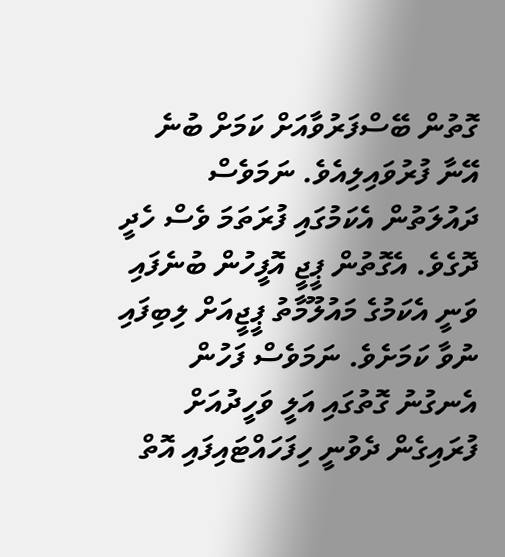ގޮތުން ބޭސްފަރުވާއަށް ކަމަށް ބުނެ އޭނާ ފުރުވައިލިއެވެ. ނަމަވެސް ދައުލަތުން އެކަމުގައި ފުރަތަމަ ވެސް ހެދީ ދޮގެވެ. އެގޮތުން ޕީޖީ އޮފީހުން ބުނެފައި ވަނީ އެކަމުގެ މައުލޫމާތު ޕީޖީއަށް ލިބިފައި ނުވާ ކަމަށެވެ. ނަމަވެސް ފަހުން އެނގުނު ގޮތުގައި އަލީ ވަހީދުއަށް ފުރައިގެން ދެވުނީ ހިފަހައްޓައިފައި އޮތް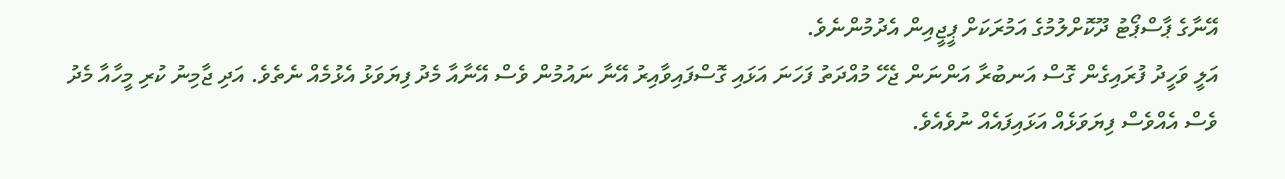އޭނާގެ ޕާސްޕޯޓު ދޫކޮށްލުމުގެ އަމުރަކަށް ޕީޖީއިން އެދުމުންނެވެ.
އަލީ ވަހީދު ފުރައިގެން ގޮސް އަނބުރާ އަންނަން ޖެހޭ މުއްދަތު ފަހަނަ އަޅައި ގޮސްފައިވާއިރު އޭނާ ނައުމުން ވެސް އޭނާއާ މެދު ފިޔަވަޅު އެޅުމެއް ނެތެވެ. އަދި ޖާމިނު ކުރި މީހާއާ މެދު ވެސް އެއްވެސް ފިޔަވަޅެއް އަޅައިފައެއް ނުވެއެވެ.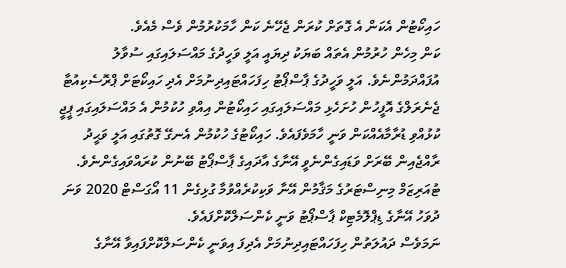ހައިކޯޓުން އެކަން އެ ގޮތަށް ކުރަން ޖެހޭނެ ކަން ހާމަކުރުމުން ވެސް މެއެވެ.
ކަން މިހެން ހުރުމުން އެތައް ބަޔަކު ދިޔައީ އަލީ ވަހީދުގެ މައްސަލައިގައި ސުވާލު އުފައްދަމުންނެވެ. އަލީ ވަހީދުގެ ޕާސްޕޯޓު ހިފަހައްޓައިދިނުމަށް އެދި ހައިކޯޓަށް ޕްރޮސެކިއުޓާ ޖެނެރަލްގެ އޮފީހުން ހުށަހެޅި މައްސަލައިގައި ހައިކޯޓުން އިއްވި ހުކުމުން އެ މައްސަލައިގައި ޕީޖީ ކުޅުއްވި ޑުރާމާއެއްކަން ވަނީ ހާމަވެފައެވެ. ހައިކޯޓުގެ ހުކުމުން އެނގޭ ގޮތުގައި އަލީ ވަޙީދު ރާއްޖެއިން ބޭރަށް ވަޑައިގެންނެވީ އޭނާގެ އާދައިގެ ޕާސްޕޯޓު ބޭނުން ކުރައްވައިގެންނެވެ. ޓުއަރިޒަމް މިނިސްޓަރުގެ މަޤާމުން އޭނާ ވަކިކުރެއްވުމާ ގުޅިގެން 11 އޯގަސްޓް 2020 ވަނަ ދުވަހު އޭނާގެ ޑިޕްލޮމެޓިކް ޕާސްޕޯޓު ވަނީ ކެންސަލްކޮށްފައެވެ.
ނަމަވެސް ދައުލަތުން ހިފަހައްޓައިދިނުމަށް އެދިފަ އިވަނީ ކެންސަލްކޮށްފައިވާ އޭނާގެ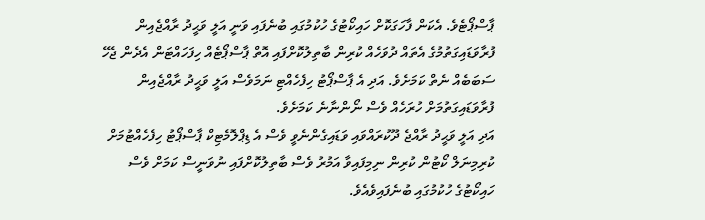ޕާސްޕޯޓެވެ. އެކަން ފާހަގަކޮށް ހައިކޯޓުގެ ހުކުމުގައި ބުނެފައި ވަނީ އަލީ ވަޙީދު ރާއްޖެއިން ފުރާވަޑައިގަތުމުގެ އެތައް ދުވަހެއް ކުރިން ބާތިލުކޮށްފައި އޮތް ޕާސްޕޯޓެއް ހިފަހައްޓަން އެދެން ޖެހޭ ސަބަބެއް ނެތް ކަމަށެވެ. އަދި އެ ޕާސްޕޯޓު ހިފެހެއްޓި ނަމަވެސް އަލީ ވަޙީދު ރާއްޖެއިން ފުރާވަޑައިގަތުމަށް ހުރަހެއް ވެސް ނޯންނާނެ ކަމަށެވެ.
އަދި އަލީ ވަޙީދު ރާއްޖެ ދޫކުރައްވައި ވަޑައިގެންނެވީ ވެސް އެ ޑިޕްލޮމެޓިކް ޕާސްޕޯޓު ހިފެހެއްޓުމަށް ކުރިމިނަލް ކޯޓުން ކުރިން ނިމިފައިވާ އަމުރު ވެސް ބާތިލުކޮށްފައި ނުވަނީސް ކަމަށް ވެސް ހައިކޯޓުގެ ހުކުމުގައި ބުނެފައިވެއެވެ.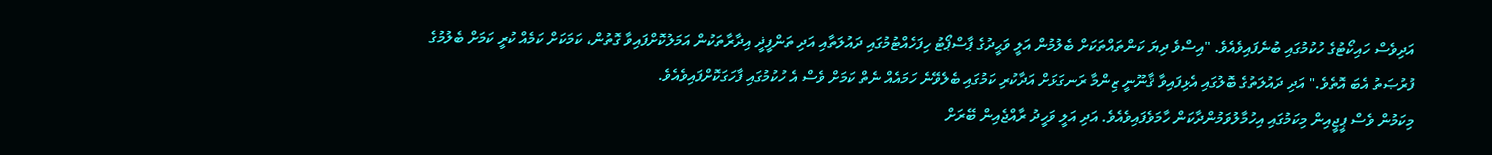އަދިވެސް ހައިކޯޓުގެ ހުކުމުގައި ބުނެފައިވެއެވެ. "އިސްވެ ދިޔަ ކަންތައްތަކަށް ބެލުމުން އަލީ ވަޙީދުގެ ޕާސްޕޯޓު ހިފަހެއްޓުމުގައި ދައުލަތާއި އަދި ތަންފީޛީ އިދާރާތަކުން އަމަލުކޮށްފައިވާ ގޮތުން، ކަމަކަށް ކަމެއް ކުރީ ކަމަށް ބެލުމުގެ ފުރުޞަތު އެބަ އޮތެވެ." އަދި ދައުލަތުގެ ބޮލުގައި އެޅިފައިވާ ޤާނޫނީ ޒިންމާ ރަނގަޅަށް އަދާކުރި ކަމުގައި ބެލެވޭނެ ހަމައެއް ނެތް ކަމަށް ވެސް އެ ހުކުމުގައި ފާހަގަކޮށްފައިވެއެވެ.
މިކަމުން ވެސް ޕީޖީއިން މިކަމުގައި އިހުމާލުވަމުންދާކަން ހާމަވެފައިވެއެވެ. އަދި އަލީ ވަހީދު ރާއްޖެއިން ބޭރަށް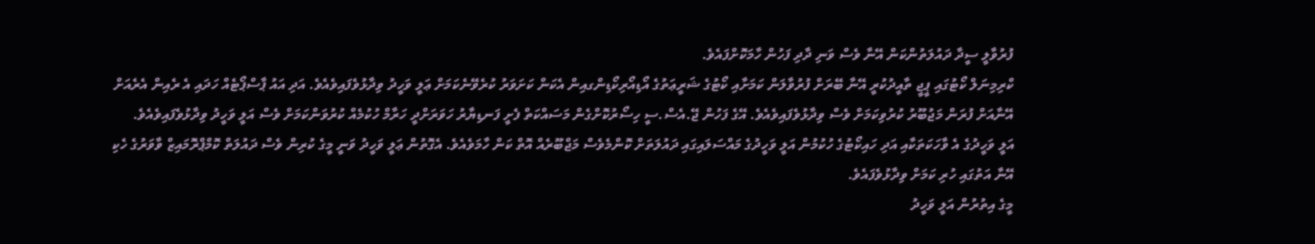ފުރުވާލީ ސީދާ ދައުލަތުންކަން އޭނާ ވެސް ވަނި ދާދި ފަހުން ހާމަކޮށްފައެވެ.
ކްރިމިނަލް ކޯޓުގައި ޕީޖީ ތާއީދުކުރީ އޭނާ ބޭރަށް ފުރުވާލަން ކަމަށާއި ކޯޓުގެ ޝަރީޢަތުގެ އޯޑިއޯރިކޯޑިންގއިން އެކަން ކަށަވަރު ކުރެވޭނެކަމަށް ޢަލީ ވަހީދު ވިދާޅުވެފައިވެއެވެ. އަދި އައު ޕާސްޕޯޓެއް ހަދައި އެ ރެއިން އެރެއަށް އޭނާއަށް ފުރަން މަޖުބޫރު ކުރުވިކަމަށް ވެސް ވިދާޅުވެފައިވެއެވެ. އޭގެ ފަހުން ޖޭ.އެސް.ސީ ހިސޯރުކޮށްގެން މަސައްކަތް ފެށީ ފަނޑިޔާރު ހަވަރަށްދީ ހަރާމް ހުކުމެއް ކުރުވަންކަމަށް ވެސް އަލީ ވަހީދު ވިދާޅުވެފައިވެއެވެ.
އަލީ ވަހީދުގެ އެ ވާހަކަތަކާއި އަދި ހައިކޯޓުގެ ހުކުމުން އަލީ ވަހީދުގެ މައްސަލައިގައި ދައުލަތަށް ކޮންމެވެސް މަޖްބޫރެއް އޮތް ކަން ހާމަވެއެވެ. އެގޮތުން ޢަލީ ވަހީދު ވަނީ މީގެ ކުރިން ވެސް ދައުލަތް ކޮމްޕްރޮމައިޒް ވާވަރުގެ ހެކި އޭނާ އަތުގައި ހުރި ކަމަށް ވިދާޅުވެފައެވެ.
މީގެ އިތުރުން އަލީ ވަހީދު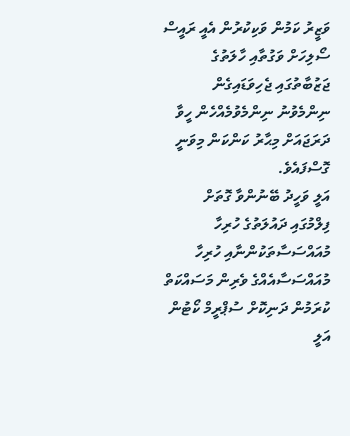ވަޒީރު ކަމުން ވަކިކުރުން އެއީ ރައީސް ސޯލިހަށް ވަގުތާއި ހާލަތުގެ ޖަޒުބާތުގައި ޖެހިވަޑައިގެން ނިންމެވުނު ނިންމެވުމެއްހެން ހީވާ ދަރަޖައަށް މިޙާރު ކަންކަން މިވަނީ ގޮސްފައެވެ.
އަލީ ވަހީދު ބޭނުންވާ ގޮތަށް ފިލްމުގައި ދައުލަތުގެ ހުރިހާ މުއައްސަސާތަކުންނާއި ހުރިހާ މުއައްސަސާއެއްގެ ވެރިން މަސައްކަތް ކުރަމުން ދަނިކޮށް ސުޕްރީމް ކޯޓުން އަލީ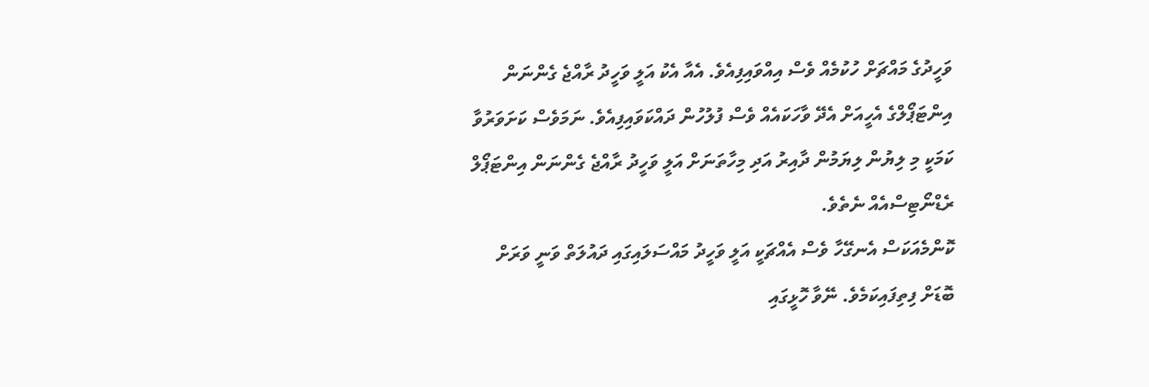ވަހީދުގެ މައްޗަށް ހުކުމެއް ވެސް އިއްވައިފިއެވެ. އެއާ އެކު އަލީ ވަހީދު ރާއްޖެ ގެންނަން އިންޓަޕޯލްގެ އެހީއަށް އެދޭ ވާހަކައެއް ވެސް ފުލުހުން ދައްކަވައިފިއެވެ. ނަމަވެސް ކަށަވަރުވާ ކަމަކީ މި ލިޔުން ލިޔަމުން ދާއިރު އަދި މިހާތަނަށް އަލީ ވަހީދު ރާއްޖެ ގެންނަން އިންޓަޕޯލް ރެޑްނޯޓިސްއެއް ނެތެވެ.
ކޮންމެއަކަސް އެނގޭހާ ވެސް އެއްޗަކީ އަލީ ވަހީދު މައްސަލައިގައި ދައުލަތް ވަނީ ވަރަށް ބޮޑަށް ފިތިފައިކަމެވެ. ނޭވާ ހޮޅީގައި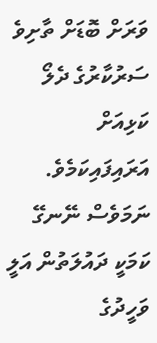ވަރަށް ބޮޑަށް ތާށިވެ ސަރުކާރުގެ ދެލޯ ކަޅިއަށް އަރައިފައިކަމެވެ. ނަމަވެސް ނޭނގޭ ކަމަކީ ދައުލަތުން އަލީ ވަހީދުގެ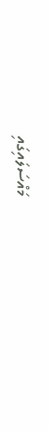މައްސަލައިގައި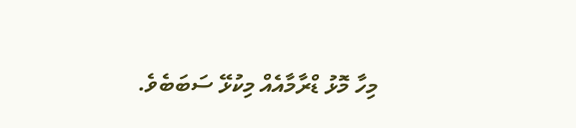މިހާ މޮޅު ޑްރާމާއެއް މިކުޅޭ ސަބަބެވެ.